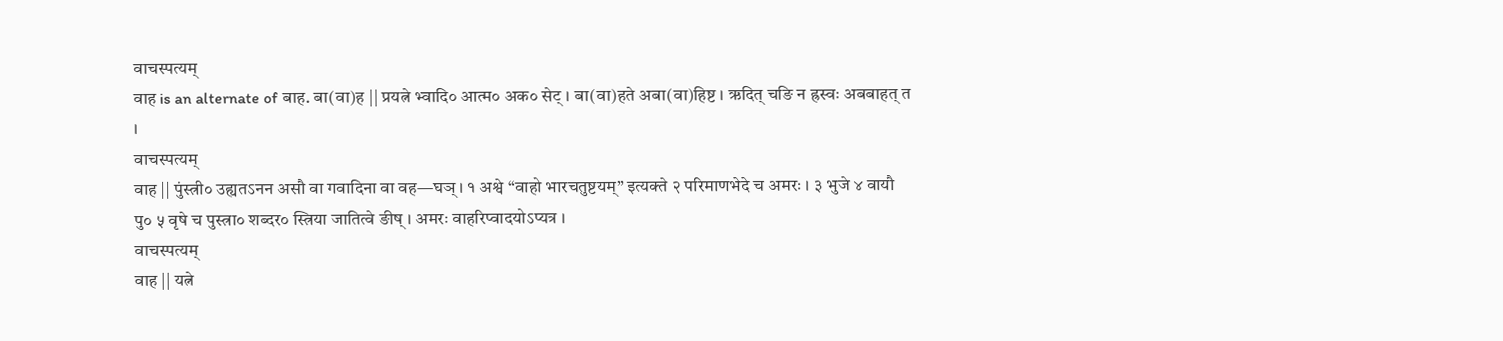वाचस्पत्यम्
वाह is an alternate of बाह. बा(वा)ह || प्रयत्ने भ्वादि० आत्म० अक० सेट् । बा(वा)हते अबा(वा)हिष्ट । ऋदित् चङि न ह्रस्वः अबबाहत् त ।
वाचस्पत्यम्
वाह || पुंस्त्री० उह्यतऽनन असौ वा गवादिना वा वह—घञ् । १ अश्वे “वाहो भारचतुष्टयम्” इत्यक्ते २ परिमाणभेदे च अमरः । ३ भुजे ४ वायौ पु० ५ वृषे च पुस्त्रा० शब्दर० स्त्रिया जातित्वे ङीष् । अमरः वाहरिप्वादयोऽप्यत्र ।
वाचस्पत्यम्
वाह || यत्ने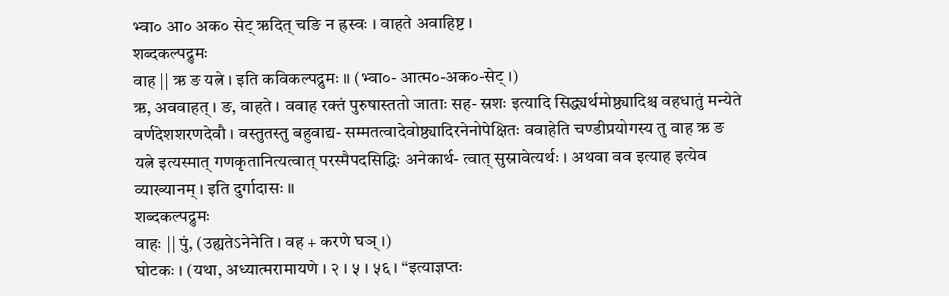भ्वा० आ० अक० सेट् ऋदित् चङि न ह्रस्वः । वाहते अवाहिष्ट ।
शब्दकल्पद्रुमः
वाह || ऋ ङ यत्ने । इति कविकल्पद्रुमः ॥ (भ्वा०- आत्म०-अक०-सेट् ।)
ऋ, अववाहत् । ङ, वाहते । ववाह रक्तं पुरुषास्ततो जाताः सह- स्रशः इत्यादि सिद्ध्यर्थमोष्ठ्यादिश्च वहधातुं मन्येते वर्णदेशशरणदेवौ । वस्तुतस्तु बहुवाद्य- सम्मतत्वादेवोष्ठ्यादिरनेनोपेक्षितः ववाहेति चण्डीप्रयोगस्य तु वाह ऋ ङ यत्ने इत्यस्मात् गणकृतानित्यत्वात् परस्मैपदसिद्धिः अनेकार्थ- त्वात् सुस्रावेत्यर्थः । अथवा वव इत्याह इत्येव व्याख्यानम् । इति दुर्गादासः ॥
शब्दकल्पद्रुमः
वाहः || पुं, (उह्यतेऽनेनेति । वह + करणे घञ् ।)
घोटकः । (यथा, अध्यात्मरामायणे । २ । ५ । ५६ । “इत्याज्ञप्तः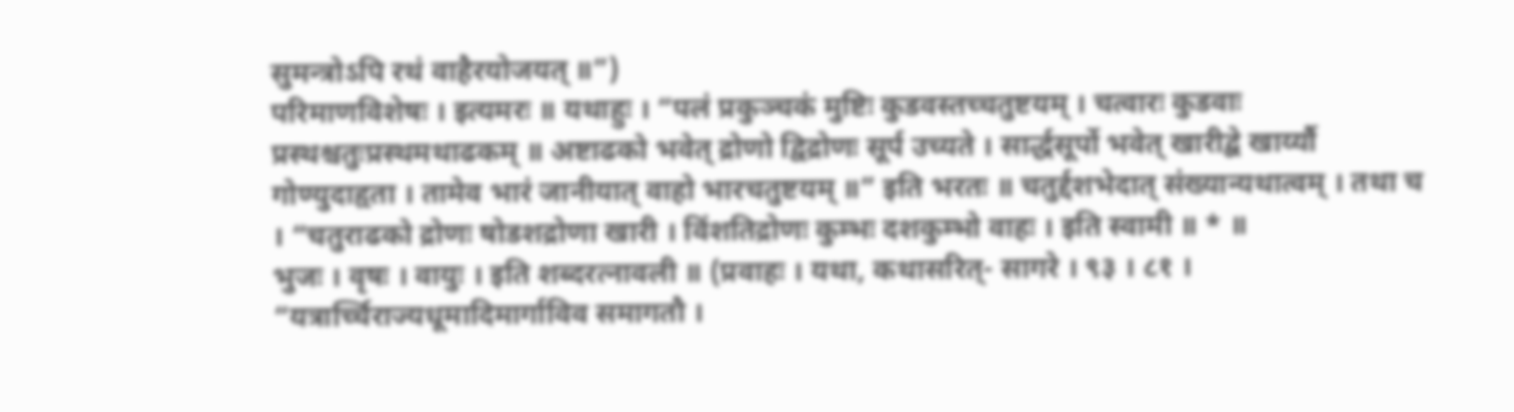सुमन्त्रोऽपि रथं वाहैरयोजयत् ॥”)
परिमाणविशेषः । इत्यमरः ॥ यथाहुः । “पलं प्रकुञ्चकं मुष्टिः कुडवस्तच्चतुष्टयम् । चत्वारः कुडवाः प्रस्थश्चतुःप्रस्थमथाढकम् ॥ अष्टाढको भवेत् द्रोणो द्विद्रोणः सूर्प उच्यते । सार्द्धसूर्पो भवेत् खारीद्बे खार्य्यौ गोण्युदाहृता । तामेव भारं जानीयात् वाहो भारचतुष्टयम् ॥” इति भरतः ॥ चतुर्द्दशभेदात् संख्यान्यथात्वम् । तथा च । “चतुराढको द्रोणः षोडशद्रोणा खारी । विंशतिद्रोणः कुम्भः दशकुम्भो वाहः । इति स्वामी ॥ * ॥
भुजः । वृषः । वायुः । इति शब्दरत्नावली ॥ (प्रवाहः । यथा, कथासरित्- सागरे । ९३ । ८१ । “यत्रार्च्चिराज्यधूमादिमार्गाविव समागतौ ।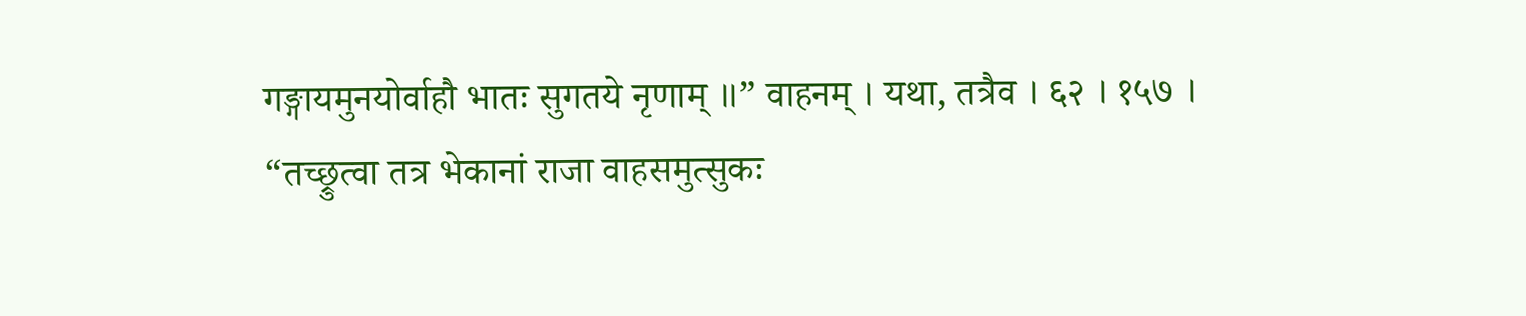गङ्गायमुनयोर्वाहौ भातः सुगतये नृणाम् ॥” वाहनम् । यथा, तत्रैव । ६२ । १५७ । “तच्छ्रुत्वा तत्र भेकानां राजा वाहसमुत्सुकः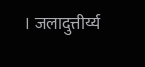। जलादुत्तीर्य्य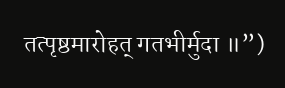तत्पृष्ठमारोहत् गतभीर्मुदा ॥”)